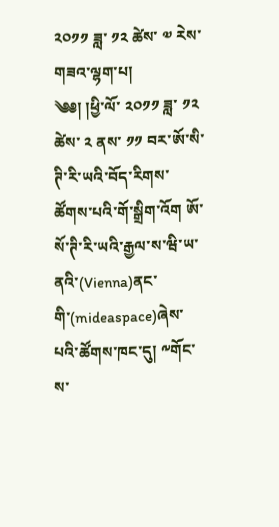༢༠༡༡ ཟླ་ ༡༢ ཚེས་ ༧ རེས་གཟའ་ལྷག་པ།
༄༅། །ཕྱི་ལོ་ ༢༠༡༡ ཟླ་ ༡༢ ཚེས་ ༢ ནས་ ༡༡ བར་ཨོ་སི་ཊི་རི་ཡའི་བོད་རིགས་ཚོགས་པའི་གོ་སྒྲིག་འོག ཨོ་སོ་ཊི་རི་ཡའི་རྒྱལ་ས་ཝི་ཡ་ནའི་(Vienna)ནང་གི་(mideaspace)ཞེས་པའི་ཚོགས་ཁང་དུ། ༸གོང་ས་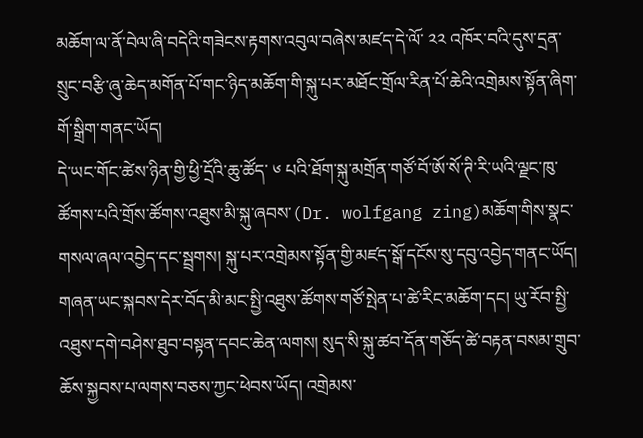མཆོག་ལ་ནོ་བེལ་ཞི་བདེའི་གཟེངས་རྟགས་འབུལ་བཞེས་མཛད་དེ་ལོ་ ༢༢ འཁོར་བའི་དུས་དྲན་སྲུང་བརྩི་ཞུ་ཆེད་མགོན་པོ་གང་ཉིད་མཆོག་གི་སྐུ་པར་མཐོང་གྲོལ་རིན་པོ་ཆེའི་འགྲེམས་སྟོན་ཞིག་གོ་སྒྲིག་གནང་ཡོད།
དེ་ཡང་གོང་ཚེས་ཉིན་གྱི་ཕྱི་དྲོའི་ཆུ་ཚོད་ ༦ པའི་ཐོག་སྐུ་མགྲོན་གཙོ་བོ་ཨོ་སོ་ཊི་རི་ཡའི་ལྗང་ཁུ་ཚོགས་པའི་གྲོས་ཚོགས་འཐུས་མི་སྐུ་ཞབས་(Dr. wolfgang zing)མཆོག་གིས་སྣང་གསལ་ཞལ་འབྱེད་དང་སྦྲགས། སྐུ་པར་འགྲེམས་སྟོན་གྱི་མཛད་སྒོ་དངོས་སུ་དབུ་འབྱེད་གནང་ཡོད།
གཞན་ཡང་སྐབས་དེར་བོད་མི་མང་སྤྱི་འཐུས་ཚོགས་གཙོ་སྤེན་པ་ཚེ་རིང་མཆོག་དང། ཡུ་རོབ་སྤྱི་འཐུས་དགེ་བཤེས་ཐུབ་བསྟན་དབང་ཆེན་ལགས། སུད་སི་སྐུ་ཚབ་དོན་གཅོད་ཚེ་བརྟན་བསམ་གྲུབ་ཆོས་སྐྱབས་པ་ལགས་བཅས་ཀྱང་ཕེབས་ཡོད། འགྲེམས་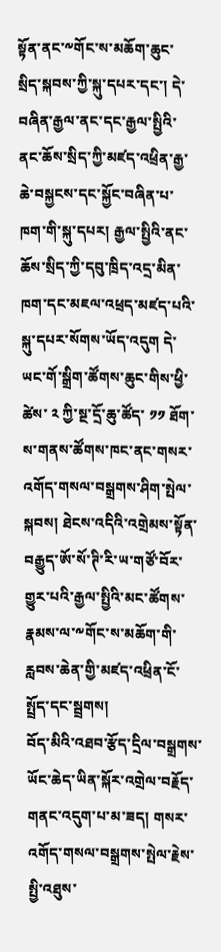སྟོན་ནང་༸གོང་ས་མཆོག་ཆུང་སྲིད་སྐབས་ཀྱི་སྐུ་དཔར་དང་། དེ་བཞིན་རྒྱལ་ནང་དང་རྒྱལ་སྤྱིའི་ནང་ཆོས་སྲིད་ཀྱི་མཛད་འཕྲིན་རྒྱ་ཆེ་བསྐྱངས་དང་སྐྱོང་བཞིན་པ་ཁག་གི་སྐུ་དཔར། རྒྱལ་སྤྱིའི་ནང་ཆོས་སྲིད་ཀྱི་དབུ་ཁྲིད་འདྲ་མིན་ཁག་དང་མཇལ་འཕྲད་མཛད་པའི་སྐུ་དཔར་སོགས་ཡོད་འདུག དེ་ཡང་གོ་སྒྲིག་ཚོགས་ཆུང་གིས་ཕྱི་ཚེས་ ༢ ཀྱི་སྔ་དྲོ་ཆུ་ཚོད་ ༡༡ ཐོག་ས་གནས་ཚོགས་ཁང་ནང་གསར་འགོད་གསལ་བསྒྲགས་ཤིག་སྤེལ་སྐབས། ཐེངས་འདིའི་འགྲེམས་སྟོན་བརྒྱུད་ཨོ་སོ་ཊི་རི་ཡ་གཙོ་བོར་གྱུར་པའི་རྒྱལ་སྤྱིའི་མང་ཚོགས་རྣམས་ལ་༸གོང་ས་མཆོག་གི་རླབས་ཆེན་གྱི་མཛད་འཕྲིན་ངོ་སྤྲོད་དང་སྦྲགས།
བོད་མིའི་འཐབ་རྩོད་དྲིལ་བསྒྲགས་ཡོང་ཆེད་ཡིན་སྐོར་འགྲེལ་བརྗོད་གནང་འདུག་པ་མ་ཟད། གསར་འགོད་གསལ་བསྒྲགས་སྤེལ་རྗེས་སྤྱི་འཐུས་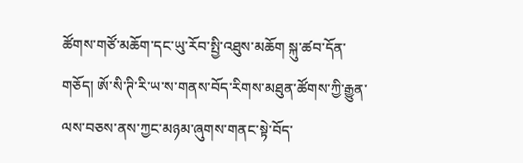ཚོགས་གཙོ་མཆོག་དང་ཡུ་རོབ་སྤྱི་འཐུས་མཆོག སྐུ་ཚབ་དོན་གཅོད། ཨོ་སི་ཊི་རི་ཡ་ས་གནས་བོད་རིགས་མཐུན་ཚོགས་ཀྱི་རྒྱུན་ལས་བཅས་ནས་ཀྱང་མཉམ་ཞུགས་གནང་སྟེ་བོད་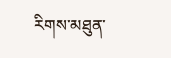རིགས་མཐུན་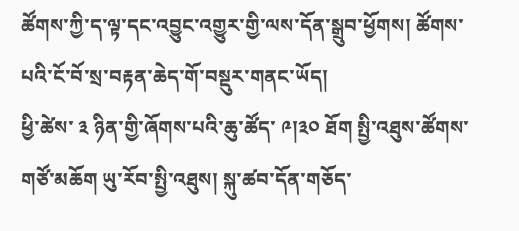ཚོགས་ཀྱི་ད་ལྟ་དང་འབྱུང་འགྱུར་གྱི་ལས་དོན་སྒྲུབ་ཕྱོགས། ཚོགས་པའི་ངོ་བོ་སྲ་བརྟན་ཆེད་གོ་བསྡུར་གནང་ཡོད།
ཕྱི་ཚེས་ ༣ ཉིན་གྱི་ཞོགས་པའི་ཆུ་ཚོད་ ༩།༣༠ ཐོག སྤྱི་འཐུས་ཚོགས་གཙོ་མཆོག ཡུ་རོབ་སྤྱི་འཐུས། སྐུ་ཚབ་དོན་གཅོད་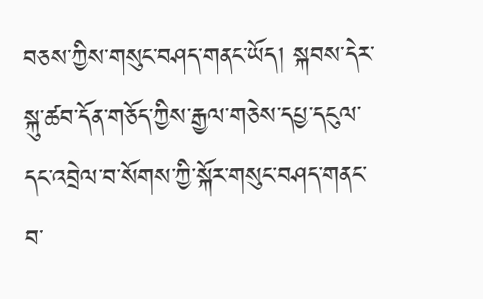བཅས་ཀྱིས་གསུང་བཤད་གནང་ཡོད། སྐབས་དེར་སྐུ་ཚབ་དོན་གཅོད་ཀྱིས་རྒྱལ་གཅེས་དཔྱ་དངུལ་དང་འབྲེལ་བ་སོགས་ཀྱི་སྐོར་གསུང་བཤད་གནང་བ་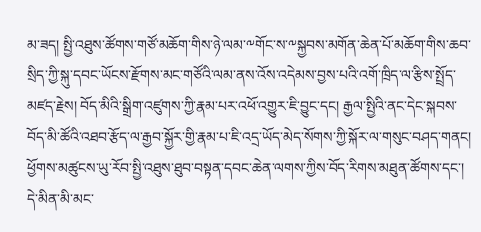མ་ཟད། སྤྱི་འཐུས་ཚོགས་གཙོ་མཆོག་གིས་ཉེ་ལམ་༸གོང་ས་༸སྐྱབས་མགོན་ཆེན་པོ་མཆོག་གིས་ཆབ་སྲིད་ཀྱི་སྐུ་དབང་ཡོངས་རྫོགས་མང་གཙོའི་ལམ་ནས་འོས་འདེམས་བྱས་པའི་འགོ་ཁྲིད་ལ་རྩིས་སྤྲོད་མཛད་རྗེས། བོད་མིའི་སྒྲིག་འཛུགས་ཀྱི་རྣམ་པར་འཕོ་འགྱུར་ཇི་བྱུང་དང། རྒྱལ་སྤྱིའི་ནང་དེང་སྐབས་བོད་མི་ཚོའི་འཐབ་རྩོད་ལ་རྒྱབ་སྐྱོར་གྱི་རྣམ་པ་ཇི་འདྲ་ཡོད་མེད་སོགས་ཀྱི་སྐོར་ལ་གསུང་བཤད་གནང། ཕྱོགས་མཚུངས་ཡུ་རོབ་སྤྱི་འཐུས་ཐུབ་བསྟན་དབང་ཆེན་ལགས་ཀྱིས་བོད་རིགས་མཐུན་ཚོགས་དང་། དེ་མིན་མི་མང་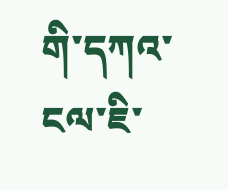གི་དཀའ་ངལ་ཇི་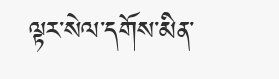ལྟར་སེལ་དགོས་མིན་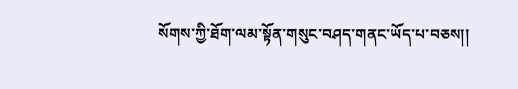སོགས་ཀྱི་ཐོག་ལམ་སྟོན་གསུང་བཤད་གནང་ཡོད་པ་བཅས།།